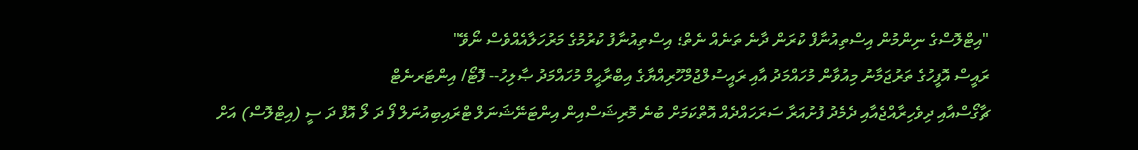"އިޓްލޮސްގެ ނިންމުން އިސްތިއުނާފް ކުރަން ދާނެ ތަނެއް ނެތް؛ އިސްތިއުނާފު ކުރުމުގެ މަރުހަލާއެއްވެސް ނޯވޭ"
ރައީސް އޮފީހުގެ ތަރުޖަމާނު މިއުވާން މުހައްމަދު އާއި ރައީސުލްޖުމްހޫރިއްޔާގެ އިބްރާޙީމް މުހައްމަދު ޞާލިހު-- ފޮޓޯ/ އިންޓަރނެޓް
ޗާގޯސްއާއި ދިވެހިރާއްޖެއާއި ދެމެދު ފުށުއަރާ ސަރަހައްދެއް އޮތްކަމަށް ބުނެ މޮރިޝަސްއިން އިންޓަނޭޝަނަލް ޓްރައިބިއުނަލް ފޯ ދަ ލޯ އޮފް ދަ ސީ (އިޓްލޮސް) އަށް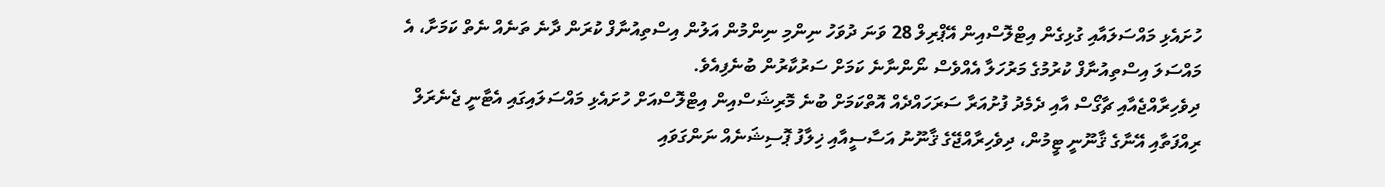ހުށައެޅި މައްސަލައާއި ގުޅިގެން އިޓްލޮސްއިން އޭޕްރިލް 28 ވަނަ ދުވަހު ނިންމި ނިންމުން އަލުން އިސްތިއުނާފް ކުރަން ދާނެ ތަނެއް ނެތް ކަމަށާ، އެ މައްސަލަ އިސްތިއުނާފް ކުރުމުގެ މަރުހަލާ އެއްވެސް ނޯންނާނެ ކަމަށް ސަރުކާރުން ބުނެފިއެވެ.
ދިވެހިރާއްޖެއާއި ޗާގޯސް އާއި ދެމެދު ފުށުއަރާ ސަރަހައްދެއް އޮތްކަމަށް ބުނެ މޮރިޝަސްއިން އިޓްލޮސްއަށް ހުށައެޅި މައްސަލައިގައި އެޓާނީ ޖެނެރަލް ރިއްފަތާއި އޭނާގެ ޤާނޫނީ ޓީމުން، ދިވެހިރާއްޖޭގެ ޤާނޫނު އަސާސީއާއި ޚިލާފު ޕޮސިޝަނެއް ނަންގަވައި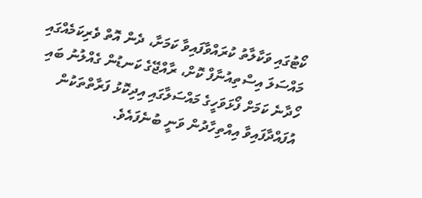ކޯޓުގައި ވަކާލާތު ކުރައްވާފައިވާ ކަމަށާ، ދެން އޮތް ވެރިކަމެއްގައި މައްސަލަ އިސްތިއުނާފް ކޮށް، ރާއްޖޭގެ ކަނޑުން ގެއްލުނު ބައި ހޯދާނެ ކަމަށް ފޯޅަވަހީގެ މައްސަލާގައި އިދިކޮޅު ފަރާތްތަކުން އުފައްދާފައިވާ އިއްތިހާދުން ވަނީ ބުނެފައެވެ.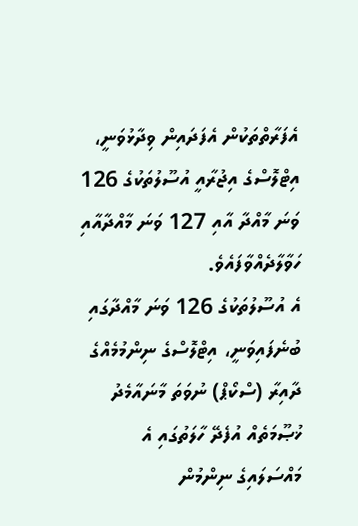އެފަރާތްތަކުން އެފަދައިން ވިދާޅުވަނީ، އިޓްލޮސްގެ އިޖުރާއީ އުސޫލުތަކުގެ 126 ވަނަ މާއްދާ އާއި 127 ވަނަ މާއްދާއާއި ހަވާލާދެއްވާފައެވެ.
އެ އުސޫލުތަކުގެ 126 ވަނަ މާއްދާގައި ބުނެފައިވަނީ، އިޓްލޮސްގެ ނިންމުމެއްގެ ދާއިރާ (ސްކޯޕް) ނުވަތަ މާނައާމެދު ޚުޞޫމަތެއް އުފެދޭ ހާލަތުގައި އެ މައްސަލައިގެ ނިންމުން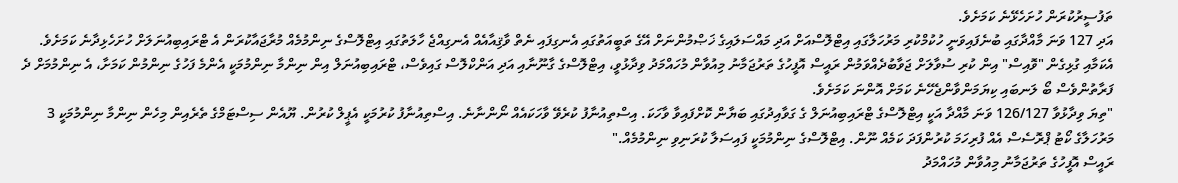ތަފުސީރުކުރަން ހުށަހެޅޭނެ ކަމަށެވެ.
އަދި 127 ވަނަ މާއްދާގައި ބުނެފައިވަނީ ހުކުމްކުރި މަރުހަލާގައި އިޓްލޮސްއަށް އަދި މައްސަލައިގެ ޚަޞްމުންނަށް އޭގެ ތަބީއަތުގައި އެނގިފައި ނެތް ވާޤިއާއެއް އެނގިއްޖެ ހާލަތުގައި އިޓްލޮސްގެ ނިންމުމެއް މުރާޖައާކުރަން އެ ޓްރައިބިއުނަލަށް ހުށަހެޅިދާނެ ކަމަށެވެ.
އެކަމާއި ގުޅިގެން "ވޮއިސް" އިން ކުރި ސުވާލަށް ޖަވާބުދެއްވަމުން ރައީސް އޮފީހުގެ ތަރުޖަމާނު މިއުވާން މުހައްމަދު ވިދާޅުވީ، އިޓްލޮސްގެ ގާނޫނާއި އަދި އަންކްލޮސް ގައިވެސް، ޓްރައިބިއުނަލް އިން ނިންމާ ނިންމުމަކީ އެންމެ ފަހުގެ ނިންމުން ކަމަށާ، އެ ނިންމުމަށް ދެ ފަރާތުންވެސް ބޯ ލަނބައި ކިޔަމަންވާންޖެހޭނެ ކަމަށް އޮންނަ ކަމަށެވެ.
"ތިޔަ ވިދާޅުވާ 126/127 ވަނަ މާއްދާ އަކީ އިޓްލޮސްގެ ޓްރައިބިއުނަލް ގެ ގަވާއިދުގައި ބަޔާން ކޮށްފައިވާ ވާހަކަ. އިސްތިއުނާފު ކުރެވޭ ވާހަކައެއް ނޯންނާނެ. އިސްތިއުނާފު ކުރުމަކީ އެޕީލް ކުރުން. ޔޫއެން ސިސްޓަމްގެ ތެރެއިން މިހެން ނިންމާ ނިންމުމަކީ 3 މަރުހަލާގެ ކޯޓު ޕްރޮސެސް އެއް ފުރިހަމަ ކުރުންފަދަ ކަމެއް ނޫން. އިޓްލޮސްގެ ނިންމުމަކީ ފައިސަލާ ކުރަނިވި ނިންމުމެއް."
ރައީސް އޮފީހުގެ ތަރުޖަމާނު މިއުވާން މުހައްމަދު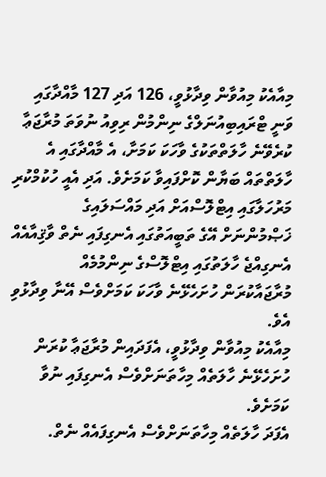މިއާއެކު މިއުވާން ވިދާޅުވީ، 126 އަދި 127 މާއްދާގައި ވަނީ ޓްރައިބިއުނަލްގެ ނިންމުން ރިވިއު ނުވަތަ މުރާޖަޢާ ކުރެވޭނެ ހާލަތްތަކުގެ ވާހަކަ ކަމަށާ، އެ މާއްދާގައި އެ ހާލަތްތައް ބަޔާން ކޮށްފައިވާ ކަމަށެވެ. އަދި އެއީ ހުކުމްކުރި މަރުހަލާގައި އިޓްލޮސްއަށް އަދި މައްސަލައިގެ ޚަޞްމުންނަށް އޭގެ ތަބީއަތުގައި އެނގިފައި ނެތް ވާޤިއާއެއް އެނގިއްޖެ ހާލަތުގައި އިޓްލޮސްގެ ނިންމުމެއް މުރާޖައާކުރަން ހުށަހެޅޭނެ ވާހަކަ ކަމަށްވެސް އޭނާ ވިދާޅުވި އެވެ.
މިއާއެކު މިއުވާން ވިދާޅުވީ، އެފަދައިން މުރާޖަޢާ ކުރަން ހުށަހެޅޭނެ ހާލަތެއް މިހާތަނަށްވެސް އެނގިފައި ނުވާ ކަމަށެވެ.
އެފަދަ ހާލަތެއް މިހާތަނަށްވެސް އެނގިފައެއް ނެތް.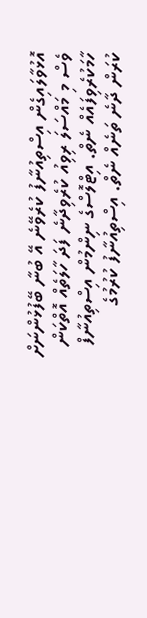އޮޅުވާލައިގެން އިސްތިއުނާފު ކުރެވޭނެ އޭ ބުނާ ބޭފުޅުންނަށް ވެސް މި މައްސަލަ ރިވިއު ކުރެވިދާނެ ފަދަ ހާލަތެއް އޮތްކަން ހާމަކުރެވިފައެއް ނެތް. އިޓްލޮސްގެ ނިންމުން އިސްތިއުނާފް ކުރަން ދާނެ ތަނެއް ނެތް. އިސްތިއުނާފު ކުރުމުގެ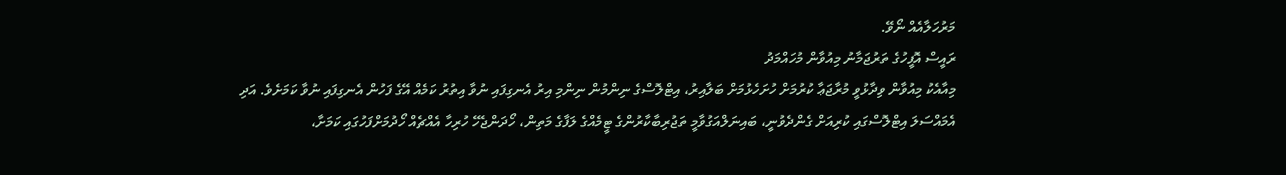މަރުހަލާއެއް ނޯވޭ.
ރައީސް އޮފީހުގެ ތަރުޖަމާނު މިއުވާން މުހައްމަދު
މިއާއެކު މިއުވާން ވިދާޅުވީ މުރާޖަޢާ ކުރުމަށް ހުށަހެޅުމަށް ބަލާއިރު، އިޓްލޮސްގެ ނިންމުން ނިންމި އިރު އެނގިފައި ނުވާ އިތުރު ކަމެއް އޭގެ ފަހުން އެނގިފައި ނުވާ ކަމަށެވެ. އަދި އެމައްސަލަ އިޓްލޮސްގައި ކުރިއަށް ގެންދެވުނީ، ބައިނަލްއަގުވާމީ ތަޖުރިބާކާރުންގެ ޓީމެއްގެ ލަފާގެ މަތިން، ހޯދަންޖެހޭ ހުރިހާ އެއްޗެއް ހޯދުމަށްފަހުގައި ކަމަށާ،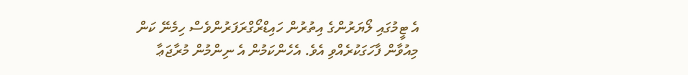އެ ޓީމުގައި ލޯޔަރުންގެ އިތުރުން ހައިޑްރޯގްރަފަރުންވެސް ހިމެނޭ ކަން މިއުވާން ފާހަގަކުރެއްވި އެވެ. އެހެންކަމުން އެ ނިންމުން މުރާޖަޢާ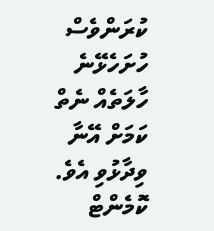ކުރަންވެސް ހުށަހެޅޭނެ ހާލަތެއް ނެތް ކަމަށް އޭނާ ވިދާޅުވި އެވެ.
ކޮމެންޓް